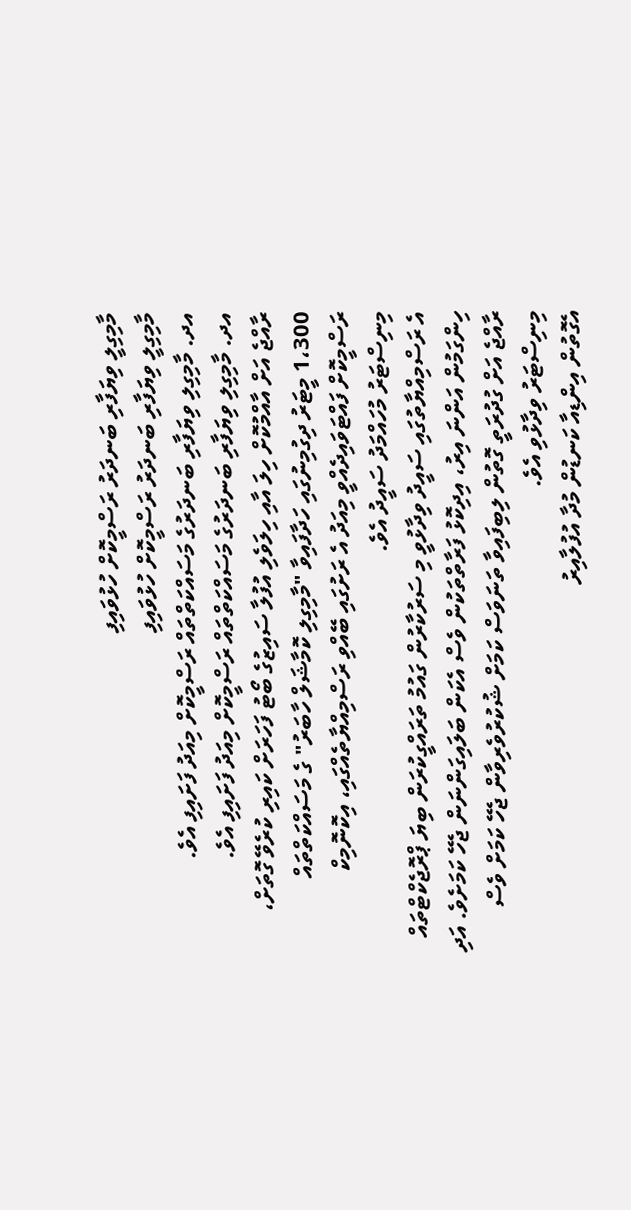މާމިގިލީ ވިޔަފާރި ބަނދަރު ރަސްމީކޮށް ހުޅުވައިފި
މާމިގިލީ ވިޔަފާރި ބަނދަރު ރަސްމީކޮށް ހުޅުވައިފި
އދ. މާމިގިލި ވިޔަފާރި ބަނދަރުގެ މަސައްކަތްތައް ރަސްމީކޮށް މިއަދު ފަށައިފި އެވެ.
އދ. މާމިގިލި ވިޔަފާރި ބަނދަރުގެ މަސައްކަތްތައް ރަސްމީކޮށް މިއަދު ފަށައިފި އެވެ.
ރާއްޖެ އަށް އާއްމުކޮށް ހިލަ އާއި ހިލަވެލި އުފުލާ ސައިޒުގެ ބޯޓު ފަހަރަށް ކައިރި ކުރެވޭ ގޮތަށް، 1،300 މީޓަރު ދިގުމިނުގައި ހަދާފައިވާ "މާމިގިލި ކޮމާޝަލް ހާބަރު" ގެ މަސައްކަތްތައް ރަސްމީކޮށް ފައްޓަވައިދެއްވީ މިއަދު އެ ރަށުގައި ބޭއްވި ރަސްމިއްޔާތެއްގައި، އިކޮނޮމިކް މިނިސްޓަރު މުހައްމަދު ސައީދު އެވެ.
އެ ރަސްމިއްޔާތުގައި ސައީދު ވިދާޅުވީ މި ސަރުކާރުން ގައުމު ތަރައްގީކުރަން ބިޔަ ޕްރޮޖެކްޓްތައް ހިންގަމުން އަންނަ އިރު، އިދިކޮޅު ފަރާތްތަކުން ވެސް އެކަން ބަލައިގަންނަން ޖެހޭ ކަމަށެވެ. އަދި ރާއްޖެ އަށް ގުދުރަތީ ގޮތުން ލިބިފައިވާ ތަނަވަސް ކަމަށް ޝުކުރުވެރިވާން ޖެހޭ ކަމަށް ވެސް މިނިސްޓަރު ވިދާޅުވި އެވެ.
އެގޮތުން އިންޑިއާ ކަނޑުން މުދާ އުފުލާއިރު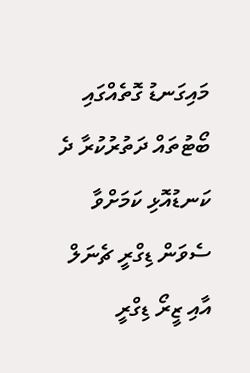މައިގަނޑު ގޮތެއްގައި ބޯޓުތައް ދަތުރުކުރާ ދެ ކަނޑުއޮޅި ކަމަށްވާ ސެވަން ޑިގްރީ ޗެނަލް އާއި ޒީރޯ ޑިގްރީ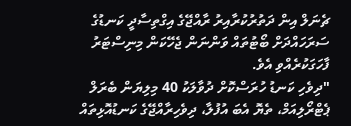ޗެނަލް އިން ދަތުރުކުރާއިރު ރާއްޖޭގެ އިގްތިސާދީ ކަނޑުގެ ސަރަހައްދަށް ބޯޓުތައް ވަންނަން ޖެހޭކަން މިނިސްޓަރު ފާހަގަކުރެއްވި އެވެ.
"ދިވެހި ކަނޑު ހުރަސްކޮށް ދުވާލަކު 40 މިލިޔަން ބެރަލް ޕެޓްރޯލިއަމް، ތެޔޮ އެބަ އުފުލާ، ދިވެހިރާއްޖޭގެ ކަނޑުއޮޅިތައް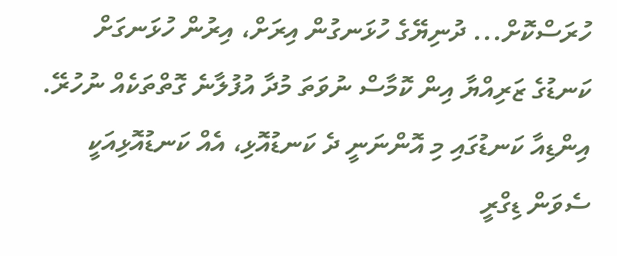ހުރަސްކޮށް... ދުނިޔޭގެ ހުޅަނގުން އިރަށް، އިރުން ހުޅަނގަށް ކަނޑުގެ ޒަރިއްޔާ އިން ކޮމާސް ނުވަތަ މުދާ އުފުލާނެ ގޮތްތަކެއް ނުހުރޭ. އިންޑިއާ ކަނޑުގައި މި އޮންނަނީ ދެ ކަނޑުއޮޅި، އެއް ކަނޑުއޮޅިއަކީ ސެވަން ޑިގްރީ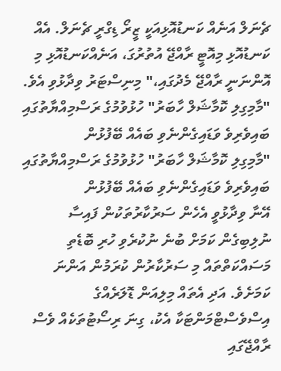ޗެނަލް އަނެއް ކަނޑުއޮޅިއަކީ ޒީރޯ ޑިގްރީ ޗެނަލް. އެއް ކަނޑުއޮޅި މިއޮޓީ ރާއްޖޭ އުތުރުގަ، އަނެއްކަނޑުއޮޅި މި އޮންނަނީ ރާއްޖޭ މެދުގައި،" މިނިސްޓަރު ވިދާޅުވި އެވެ.
"މާމިގިލި ކޮމާޝަލް ހާބަރު" ހުޅުވުމުގެ ރަސްމިއްޔާތުގައި ބައިވެރިވެ ވަޑައިގެންނެވި ބައެއް ބޭފުޅުން
"މާމިގިލި ކޮމާޝަލް ހާބަރު" ހުޅުވުމުގެ ރަސްމިއްޔާތުގައި ބައިވެރިވެ ވަޑައިގެންނެވި ބައެއް ބޭފުޅުން
އޭނާ ވިދާޅުވީ އެހެން ސަރުކާރުތަކުން ފައިސާ ނުލިބިގެން ކަމަށް ބުނެ ނުކުރެވި ހުރި ބޮޑެތި މަސައްކަތްތައް މި ސަރުކާރުން ކުރަމުން އަންނަ ކަމަށެވެ. އަދި އެތައް މިލިއަން ޑޮލަރެއްގެ އިސްވެސްޓްމަންޓަކާ އެކު، ގިނަ ރިސޯޓުތަކެއް ވެސް ރާއްޖޭގައި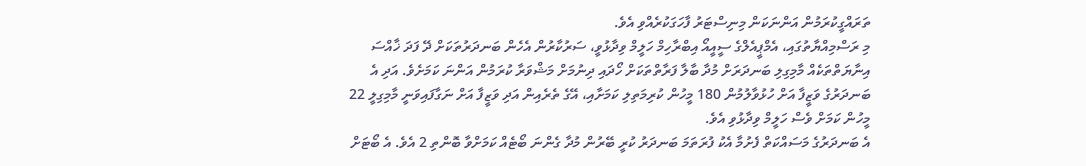ތަރައްގީކުރަމުން އަންނަކަން މިނިސްޓަރު ފާހަގަކުރެއްވި އެވެ.
މި ރަސްމިއްޔާތުގައި، އެމްޕީއެލްގެ ސީއީއޯ އިބްރާހިމް ހަލީމް ވިދާޅުވީ، ސަރުކާރުން އެހެން ބަނދަރުތަކަށް ދޭ ފަދަ ޚާއްސަ އިނާޔަތްތަކެއް މާމިގިލި ބަނދަރަށް މުދާ ބާލާ ފަރާތްތަކަށް ހޯދައި ދިނުމަށް މަޝްވަރާ ކުރަމުން އަންނަ ކަމަށެވެ. އަދި އެ ބަނދަރުގެ ވަޒީފާ އަށް ހުޅުވާލުމުން 180 މީހުން ކުރިމަތިލި ކަމަށާއި، އޭގެ ތެރެއިން އަދި ވަޒީފާ އަށް ނަގާފައިވަނީ މާމިގިލީ 22 މީހުން ކަމަށް ވެސް ހަލީމް ވިދާޅުވި އެވެ.
އެ ބަނދަރުގެ މަސައްކަތް ފެށުމާ އެކު ފުރަތަމަ ބަނދަރު ކުރީ ބޭރުން މުދާ ގެންނަ ބޯޓެއް ކަމަށްވާ ބޮންތި 2 އެވެ. އެ ބޯޓަށް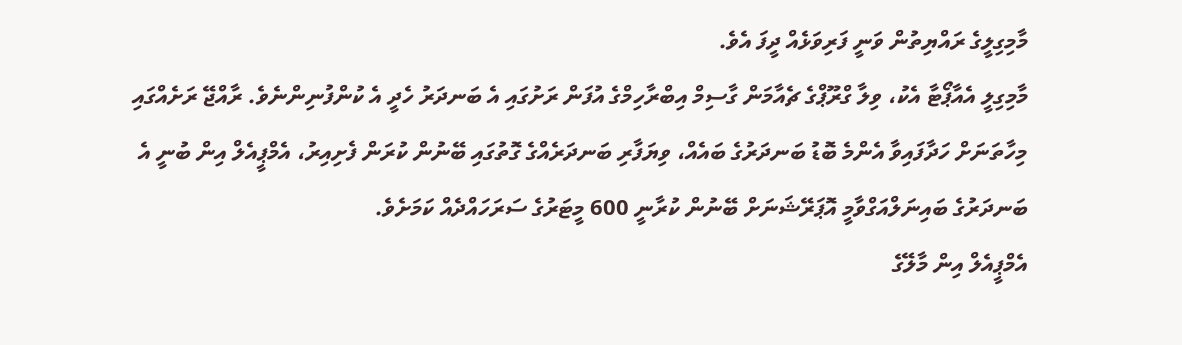މާމިގިލީގެ ރައްޔިތުން ވަނީ ފަރިވަޅެއް ދީފަ އެވެ.
މާމިގިލީ އެއާޕޯޓާ އެކު، ވިލާ ގްރޫޕްގެ ޗެއާމަން ގާސިމް އިބްރާހިމްގެ އުފަން ރަށުގައި އެ ބަނދަރު ހެދީ އެ ކުންފުނިންނެވެ. ރާއްޖޭ ރަށެއްގައި މިހާތަނަށް ހަދާފައިވާ އެންމެ ބޮޑު ބަނދަރުގެ ބައެއް، ވިޔަފާރި ބަނދަރެއްގެ ގޮތުގައި ބޭނުން ކުރަން ފެށިއިރު، އެމްޕީއެލް އިން ބުނީ އެ ބަނދަރުގެ ބައިނަލްއަގްވާމީ އޮޕަރޭޝަނަށް ބޭނުން ކުރާނީ 600 މީޓަރުގެ ސަރަހައްދެއް ކަމަށެވެ.
އެމްޕީއެލް އިން މާލޭގެ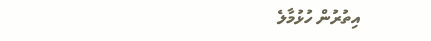އިތުރުން ހުޅުމާލެ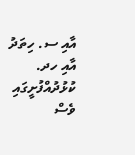އާއި ސ. ހިތަދު އާއި ހދ. ކުޅުދުއްފުށީގައި ވެސް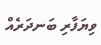ވިޔަފާރި ބަނދަރެއް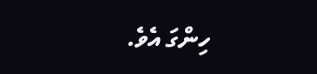ހިންގަ އެވެ.